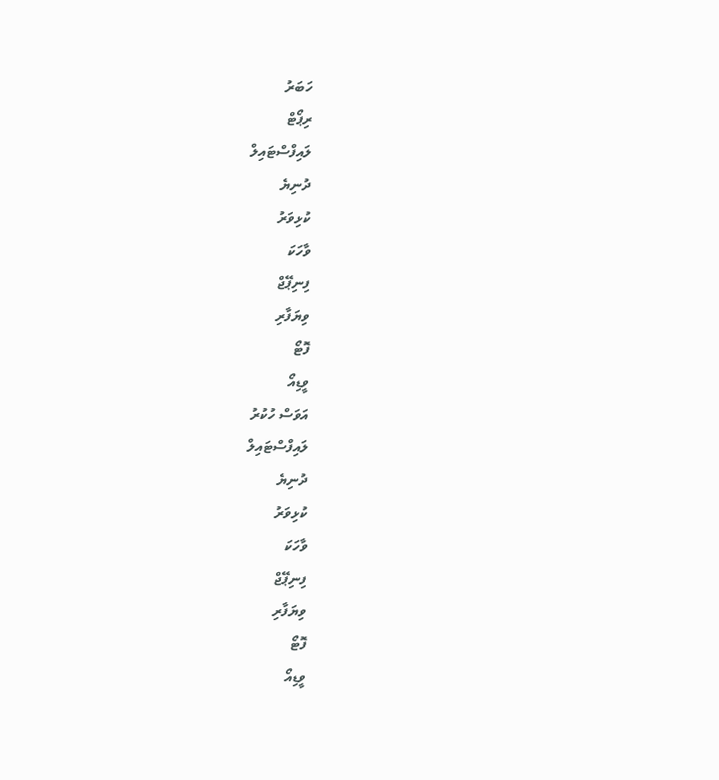ހަބަރު
ރިޕޯޓް
ލައިފްސްޓައިލް
ދުނިޔެ
ކުޅިވަރު
ވާހަކަ
ފިނިޕޭޖް
ވިޔަފާރި
ފޮޓޯ
ވީޑިއޯ
އަވަސް ހުކުރު
ލައިފްސްޓައިލް
ދުނިޔެ
ކުޅިވަރު
ވާހަކަ
ފިނިޕޭޖް
ވިޔަފާރި
ފޮޓޯ
ވީޑިއޯ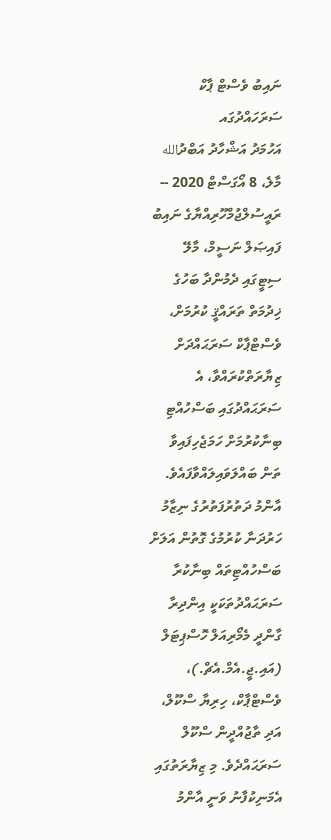ނައިބު ވެސްޓް ޕާކް ސަރަހައްދުގައ
އަހުމަދު އަޝްހާދު އަބްދުالله
މާލެ، 8 އޯގަސްޓް 2020 -- ރައީސުލްޖުމްހޫރިއްޔާގެ ނައިބު ފައިޞަލް ނަސީމް، މާލޭ ސިޓީގައި ދެމުންދާ ބަހުގެ ޚިދުމަތް ތަރައްޤީ ކުރުމަށް، ވެސްޓްޕާކް ސަރަޙައްދަށް ޒިޔާރަތްކުރައްވާ، އެ ސަރަޙައްދުގައި ބަސްހުއްޓި ބިނާކުރުމަށް ހަމަޖެހިފައިވާ ތަން ބައްލަވައިލައްވާފައެވެ. އާންމު ދަތުރުފަތުރުގެ ނިޒާމު ހަރުދަނާ ކުރުމުގެ ގޮތުން އަލަށް ބަސްހުއްޓިތައް ބިނާކުރާ ސަރަޙައްދުތަކަކީ އިންދިރާ ގާންދީ މެމޯރިއަލް ހޮސްޕިޓަލް (އައި.ޖީ.އެމް.އެޗް.)، ވެސްޓްޕާކް، ހިރިޔާ ސްކޫލް، އަދި ތާޖުއްދީން ސްކޫލް ސަރަޙައްދެވެ. މި ޒިޔާރަތުގައި އެމަނިކުފާނު ވަނީ އާންމު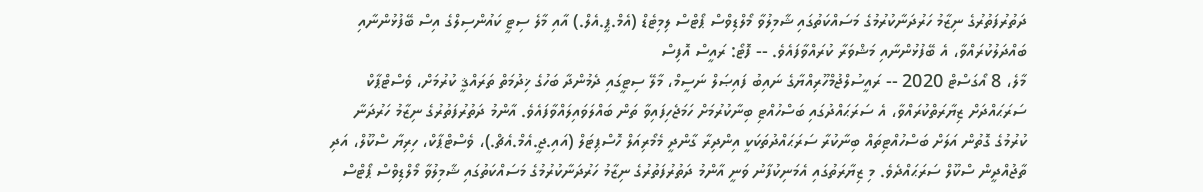ދަތުރުފަތުރުގެ ނިޒާމު ހަރުދަނާކުރުމުގެ މަސައްކަތުގައި ޝާމިލުވާ މޯލްޑިވްސް ޕޯޓްސް ލިމިޓެޑް (އެމް.ޕީ.އެލް.) އާއި މާލެ ސިޓީ ކައުންސިލްގެ އިސް ބޭފުޅުންނާއި ބައްދަލުކުރައްވާ، އެ ބޭފުޅުންނާއި މަޝްވަރާ ކުރައްވާފައެވެ. -- ފޮޓޯ: ރައީސް އޮފިސް
މާލެ، 8 އޯގަސްޓް 2020 -- ރައީސުލްޖުމްހޫރިއްޔާގެ ނައިބު ފައިޞަލް ނަސީމް، މާލޭ ސިޓީގައި ދެމުންދާ ބަހުގެ ޚިދުމަތް ތަރައްޤީ ކުރުމަށް، ވެސްޓްޕާކް ސަރަޙައްދަށް ޒިޔާރަތްކުރައްވާ، އެ ސަރަޙައްދުގައި ބަސްހުއްޓި ބިނާކުރުމަށް ހަމަޖެހިފައިވާ ތަން ބައްލަވައިލައްވާފައެވެ. އާންމު ދަތުރުފަތުރުގެ ނިޒާމު ހަރުދަނާ ކުރުމުގެ ގޮތުން އަލަށް ބަސްހުއްޓިތައް ބިނާކުރާ ސަރަޙައްދުތަކަކީ އިންދިރާ ގާންދީ މެމޯރިއަލް ހޮސްޕިޓަލް (އައި.ޖީ.އެމް.އެޗް.)، ވެސްޓްޕާކް، ހިރިޔާ ސްކޫލް، އަދި ތާޖުއްދީން ސްކޫލް ސަރަޙައްދެވެ. މި ޒިޔާރަތުގައި އެމަނިކުފާނު ވަނީ އާންމު ދަތުރުފަތުރުގެ ނިޒާމު ހަރުދަނާކުރުމުގެ މަސައްކަތުގައި ޝާމިލުވާ މޯލްޑިވްސް ޕޯޓްސް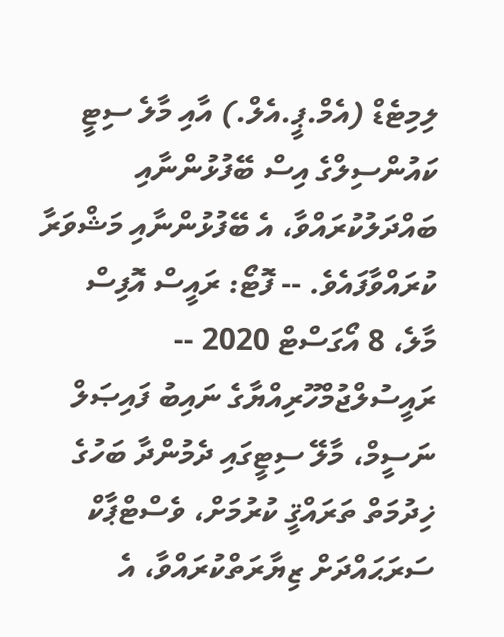ލިމިޓެޑް (އެމް.ޕީ.އެލް.) އާއި މާލެ ސިޓީ ކައުންސިލްގެ އިސް ބޭފުޅުންނާއި ބައްދަލުކުރައްވާ، އެ ބޭފުޅުންނާއި މަޝްވަރާ ކުރައްވާފައެވެ. -- ފޮޓޯ: ރައީސް އޮފިސް
މާލެ، 8 އޯގަސްޓް 2020 -- ރައީސުލްޖުމްހޫރިއްޔާގެ ނައިބު ފައިޞަލް ނަސީމް، މާލޭ ސިޓީގައި ދެމުންދާ ބަހުގެ ޚިދުމަތް ތަރައްޤީ ކުރުމަށް، ވެސްޓްޕާކް ސަރަޙައްދަށް ޒިޔާރަތްކުރައްވާ، އެ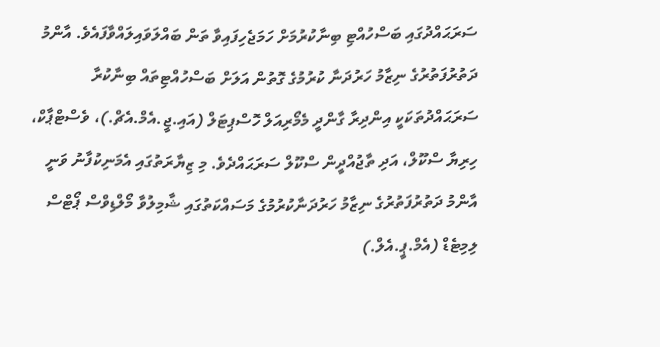ސަރަޙައްދުގައި ބަސްހުއްޓި ބިނާކުރުމަށް ހަމަޖެހިފައިވާ ތަން ބައްލަވައިލައްވާފައެވެ. އާންމު ދަތުރުފަތުރުގެ ނިޒާމު ހަރުދަނާ ކުރުމުގެ ގޮތުން އަލަށް ބަސްހުއްޓިތައް ބިނާކުރާ ސަރަޙައްދުތަކަކީ އިންދިރާ ގާންދީ މެމޯރިއަލް ހޮސްޕިޓަލް (އައި.ޖީ.އެމް.އެޗް.)، ވެސްޓްޕާކް، ހިރިޔާ ސްކޫލް، އަދި ތާޖުއްދީން ސްކޫލް ސަރަޙައްދެވެ. މި ޒިޔާރަތުގައި އެމަނިކުފާނު ވަނީ އާންމު ދަތުރުފަތުރުގެ ނިޒާމު ހަރުދަނާކުރުމުގެ މަސައްކަތުގައި ޝާމިލުވާ މޯލްޑިވްސް ޕޯޓްސް ލިމިޓެޑް (އެމް.ޕީ.އެލް.)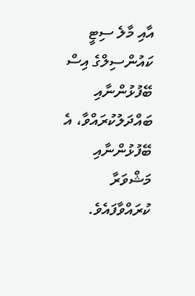އާއި މާލެ ސިޓީ ކައުންސިލްގެ އިސް ބޭފުޅުންނާއި ބައްދަލުކުރައްވާ، އެ ބޭފުޅުންނާއި މަޝްވަރާ ކުރައްވާފައެވެ.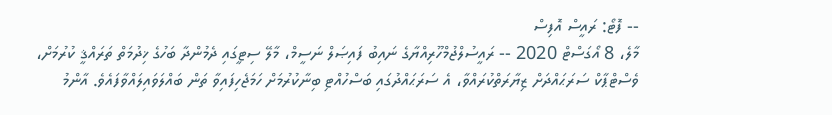-- ފޮޓޯ: ރައީސް އޮފިސް
މާލެ، 8 އޯގަސްޓް 2020 -- ރައީސުލްޖުމްހޫރިއްޔާގެ ނައިބު ފައިޞަލް ނަސީމް، މާލޭ ސިޓީގައި ދެމުންދާ ބަހުގެ ޚިދުމަތް ތަރައްޤީ ކުރުމަށް، ވެސްޓްޕާކް ސަރަޙައްދަށް ޒިޔާރަތްކުރައްވާ، އެ ސަރަޙައްދުގައި ބަސްހުއްޓި ބިނާކުރުމަށް ހަމަޖެހިފައިވާ ތަން ބައްލަވައިލައްވާފައެވެ. އާންމު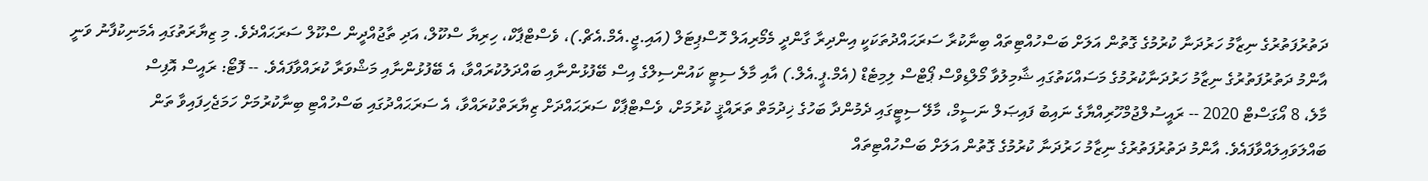ދަތުރުފަތުރުގެ ނިޒާމު ހަރުދަނާ ކުރުމުގެ ގޮތުން އަލަށް ބަސްހުއްޓިތައް ބިނާކުރާ ސަރަޙައްދުތަކަކީ އިންދިރާ ގާންދީ މެމޯރިއަލް ހޮސްޕިޓަލް (އައި.ޖީ.އެމް.އެޗް.)، ވެސްޓްޕާކް، ހިރިޔާ ސްކޫލް، އަދި ތާޖުއްދީން ސްކޫލް ސަރަޙައްދެވެ. މި ޒިޔާރަތުގައި އެމަނިކުފާނު ވަނީ އާންމު ދަތުރުފަތުރުގެ ނިޒާމު ހަރުދަނާކުރުމުގެ މަސައްކަތުގައި ޝާމިލުވާ މޯލްޑިވްސް ޕޯޓްސް ލިމިޓެޑް (އެމް.ޕީ.އެލް.) އާއި މާލެ ސިޓީ ކައުންސިލްގެ އިސް ބޭފުޅުންނާއި ބައްދަލުކުރައްވާ، އެ ބޭފުޅުންނާއި މަޝްވަރާ ކުރައްވާފައެވެ. -- ފޮޓޯ: ރައީސް އޮފިސް
މާލެ، 8 އޯގަސްޓް 2020 -- ރައީސުލްޖުމްހޫރިއްޔާގެ ނައިބު ފައިޞަލް ނަސީމް، މާލޭ ސިޓީގައި ދެމުންދާ ބަހުގެ ޚިދުމަތް ތަރައްޤީ ކުރުމަށް، ވެސްޓްޕާކް ސަރަޙައްދަށް ޒިޔާރަތްކުރައްވާ، އެ ސަރަޙައްދުގައި ބަސްހުއްޓި ބިނާކުރުމަށް ހަމަޖެހިފައިވާ ތަން ބައްލަވައިލައްވާފައެވެ. އާންމު ދަތުރުފަތުރުގެ ނިޒާމު ހަރުދަނާ ކުރުމުގެ ގޮތުން އަލަށް ބަސްހުއްޓިތައް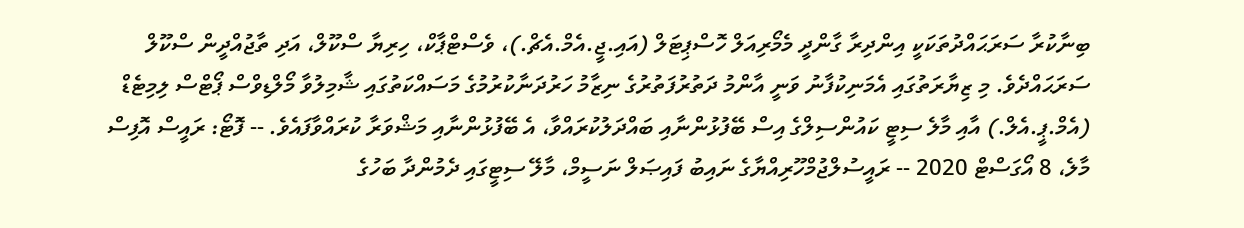ބިނާކުރާ ސަރަޙައްދުތަކަކީ އިންދިރާ ގާންދީ މެމޯރިއަލް ހޮސްޕިޓަލް (އައި.ޖީ.އެމް.އެޗް.)، ވެސްޓްޕާކް، ހިރިޔާ ސްކޫލް، އަދި ތާޖުއްދީން ސްކޫލް ސަރަޙައްދެވެ. މި ޒިޔާރަތުގައި އެމަނިކުފާނު ވަނީ އާންމު ދަތުރުފަތުރުގެ ނިޒާމު ހަރުދަނާކުރުމުގެ މަސައްކަތުގައި ޝާމިލުވާ މޯލްޑިވްސް ޕޯޓްސް ލިމިޓެޑް (އެމް.ޕީ.އެލް.) އާއި މާލެ ސިޓީ ކައުންސިލްގެ އިސް ބޭފުޅުންނާއި ބައްދަލުކުރައްވާ، އެ ބޭފުޅުންނާއި މަޝްވަރާ ކުރައްވާފައެވެ. -- ފޮޓޯ: ރައީސް އޮފިސް
މާލެ، 8 އޯގަސްޓް 2020 -- ރައީސުލްޖުމްހޫރިއްޔާގެ ނައިބު ފައިޞަލް ނަސީމް، މާލޭ ސިޓީގައި ދެމުންދާ ބަހުގެ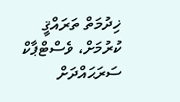ޚިދުމަތް ތަރައްޤީ ކުރުމަށް، ވެސްޓްޕާކް ސަރަޙައްދަށް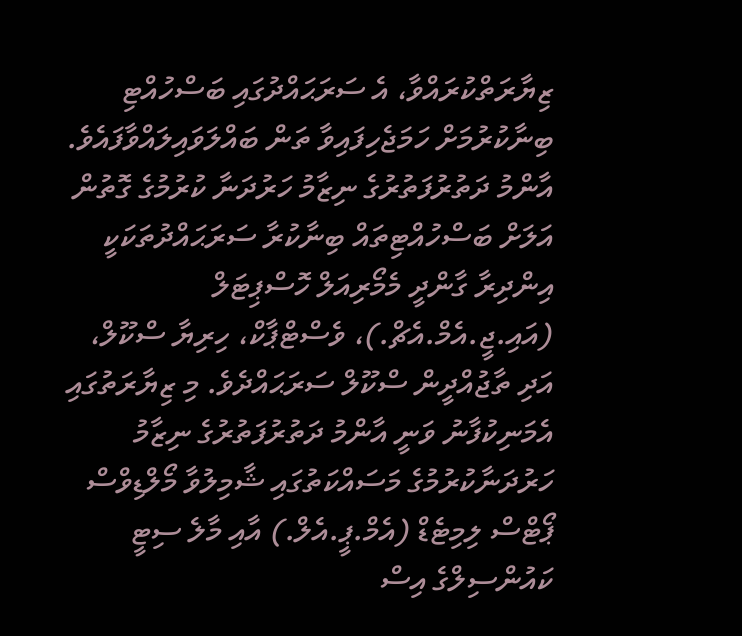ޒިޔާރަތްކުރައްވާ، އެ ސަރަޙައްދުގައި ބަސްހުއްޓި ބިނާކުރުމަށް ހަމަޖެހިފައިވާ ތަން ބައްލަވައިލައްވާފައެވެ. އާންމު ދަތުރުފަތުރުގެ ނިޒާމު ހަރުދަނާ ކުރުމުގެ ގޮތުން އަލަށް ބަސްހުއްޓިތައް ބިނާކުރާ ސަރަޙައްދުތަކަކީ އިންދިރާ ގާންދީ މެމޯރިއަލް ހޮސްޕިޓަލް (އައި.ޖީ.އެމް.އެޗް.)، ވެސްޓްޕާކް، ހިރިޔާ ސްކޫލް، އަދި ތާޖުއްދީން ސްކޫލް ސަރަޙައްދެވެ. މި ޒިޔާރަތުގައި އެމަނިކުފާނު ވަނީ އާންމު ދަތުރުފަތުރުގެ ނިޒާމު ހަރުދަނާކުރުމުގެ މަސައްކަތުގައި ޝާމިލުވާ މޯލްޑިވްސް ޕޯޓްސް ލިމިޓެޑް (އެމް.ޕީ.އެލް.) އާއި މާލެ ސިޓީ ކައުންސިލްގެ އިސް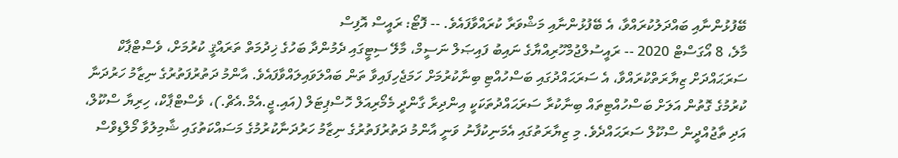ބޭފުޅުންނާއި ބައްދަލުކުރައްވާ، އެ ބޭފުޅުންނާއި މަޝްވަރާ ކުރައްވާފައެވެ. -- ފޮޓޯ: ރައީސް އޮފިސް
މާލެ، 8 އޯގަސްޓް 2020 -- ރައީސުލްޖުމްހޫރިއްޔާގެ ނައިބު ފައިޞަލް ނަސީމް، މާލޭ ސިޓީގައި ދެމުންދާ ބަހުގެ ޚިދުމަތް ތަރައްޤީ ކުރުމަށް، ވެސްޓްޕާކް ސަރަޙައްދަށް ޒިޔާރަތްކުރައްވާ، އެ ސަރަޙައްދުގައި ބަސްހުއްޓި ބިނާކުރުމަށް ހަމަޖެހިފައިވާ ތަން ބައްލަވައިލައްވާފައެވެ. އާންމު ދަތުރުފަތުރުގެ ނިޒާމު ހަރުދަނާ ކުރުމުގެ ގޮތުން އަލަށް ބަސްހުއްޓިތައް ބިނާކުރާ ސަރަޙައްދުތަކަކީ އިންދިރާ ގާންދީ މެމޯރިއަލް ހޮސްޕިޓަލް (އައި.ޖީ.އެމް.އެޗް.)، ވެސްޓްޕާކް، ހިރިޔާ ސްކޫލް، އަދި ތާޖުއްދީން ސްކޫލް ސަރަޙައްދެވެ. މި ޒިޔާރަތުގައި އެމަނިކުފާނު ވަނީ އާންމު ދަތުރުފަތުރުގެ ނިޒާމު ހަރުދަނާކުރުމުގެ މަސައްކަތުގައި ޝާމިލުވާ މޯލްޑިވްސް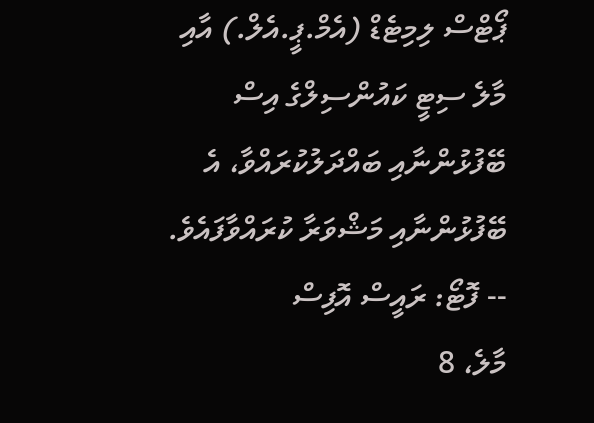ޕޯޓްސް ލިމިޓެޑް (އެމް.ޕީ.އެލް.) އާއި މާލެ ސިޓީ ކައުންސިލްގެ އިސް ބޭފުޅުންނާއި ބައްދަލުކުރައްވާ، އެ ބޭފުޅުންނާއި މަޝްވަރާ ކުރައްވާފައެވެ. -- ފޮޓޯ: ރައީސް އޮފިސް
މާލެ، 8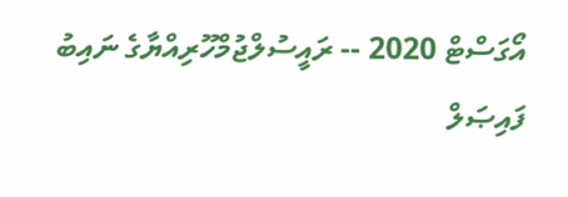އޯގަސްޓް 2020 -- ރައީސުލްޖުމްހޫރިއްޔާގެ ނައިބު ފައިޞަލް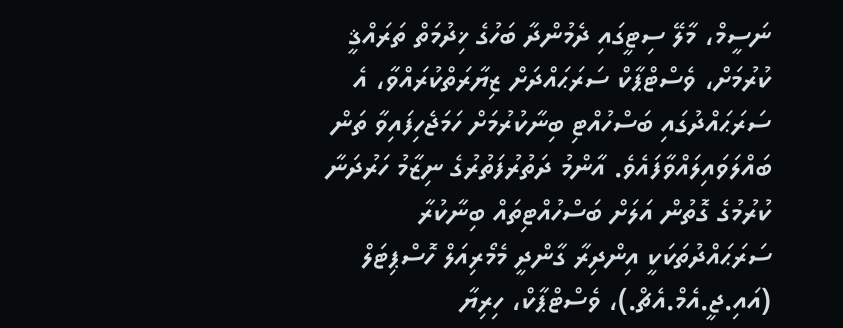ނަސީމް، މާލޭ ސިޓީގައި ދެމުންދާ ބަހުގެ ޚިދުމަތް ތަރައްޤީ ކުރުމަށް، ވެސްޓްޕާކް ސަރަޙައްދަށް ޒިޔާރަތްކުރައްވާ، އެ ސަރަޙައްދުގައި ބަސްހުއްޓި ބިނާކުރުމަށް ހަމަޖެހިފައިވާ ތަން ބައްލަވައިލައްވާފައެވެ. އާންމު ދަތުރުފަތުރުގެ ނިޒާމު ހަރުދަނާ ކުރުމުގެ ގޮތުން އަލަށް ބަސްހުއްޓިތައް ބިނާކުރާ ސަރަޙައްދުތަކަކީ އިންދިރާ ގާންދީ މެމޯރިއަލް ހޮސްޕިޓަލް (އައި.ޖީ.އެމް.އެޗް.)، ވެސްޓްޕާކް، ހިރިޔާ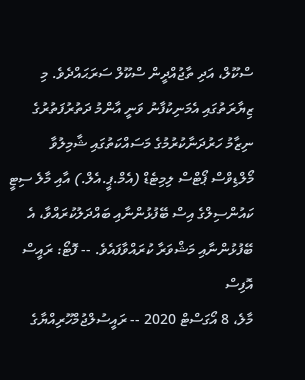ސްކޫލް، އަދި ތާޖުއްދީން ސްކޫލް ސަރަޙައްދެވެ. މި ޒިޔާރަތުގައި އެމަނިކުފާނު ވަނީ އާންމު ދަތުރުފަތުރުގެ ނިޒާމު ހަރުދަނާކުރުމުގެ މަސައްކަތުގައި ޝާމިލުވާ މޯލްޑިވްސް ޕޯޓްސް ލިމިޓެޑް (އެމް.ޕީ.އެލް.) އާއި މާލެ ސިޓީ ކައުންސިލްގެ އިސް ބޭފުޅުންނާއި ބައްދަލުކުރައްވާ، އެ ބޭފުޅުންނާއި މަޝްވަރާ ކުރައްވާފައެވެ. -- ފޮޓޯ: ރައީސް އޮފިސް
މާލެ، 8 އޯގަސްޓް 2020 -- ރައީސުލްޖުމްހޫރިއްޔާގެ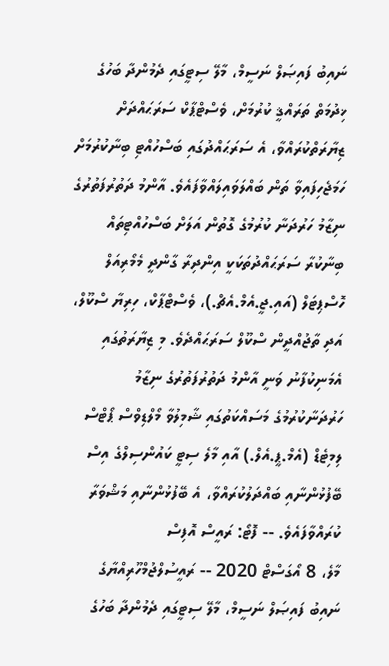ނައިބު ފައިޞަލް ނަސީމް، މާލޭ ސިޓީގައި ދެމުންދާ ބަހުގެ ޚިދުމަތް ތަރައްޤީ ކުރުމަށް، ވެސްޓްޕާކް ސަރަޙައްދަށް ޒިޔާރަތްކުރައްވާ، އެ ސަރަޙައްދުގައި ބަސްހުއްޓި ބިނާކުރުމަށް ހަމަޖެހިފައިވާ ތަން ބައްލަވައިލައްވާފައެވެ. އާންމު ދަތުރުފަތުރުގެ ނިޒާމު ހަރުދަނާ ކުރުމުގެ ގޮތުން އަލަށް ބަސްހުއްޓިތައް ބިނާކުރާ ސަރަޙައްދުތަކަކީ އިންދިރާ ގާންދީ މެމޯރިއަލް ހޮސްޕިޓަލް (އައި.ޖީ.އެމް.އެޗް.)، ވެސްޓްޕާކް، ހިރިޔާ ސްކޫލް، އަދި ތާޖުއްދީން ސްކޫލް ސަރަޙައްދެވެ. މި ޒިޔާރަތުގައި އެމަނިކުފާނު ވަނީ އާންމު ދަތުރުފަތުރުގެ ނިޒާމު ހަރުދަނާކުރުމުގެ މަސައްކަތުގައި ޝާމިލުވާ މޯލްޑިވްސް ޕޯޓްސް ލިމިޓެޑް (އެމް.ޕީ.އެލް.) އާއި މާލެ ސިޓީ ކައުންސިލްގެ އިސް ބޭފުޅުންނާއި ބައްދަލުކުރައްވާ، އެ ބޭފުޅުންނާއި މަޝްވަރާ ކުރައްވާފައެވެ. -- ފޮޓޯ: ރައީސް އޮފިސް
މާލެ، 8 އޯގަސްޓް 2020 -- ރައީސުލްޖުމްހޫރިއްޔާގެ ނައިބު ފައިޞަލް ނަސީމް، މާލޭ ސިޓީގައި ދެމުންދާ ބަހުގެ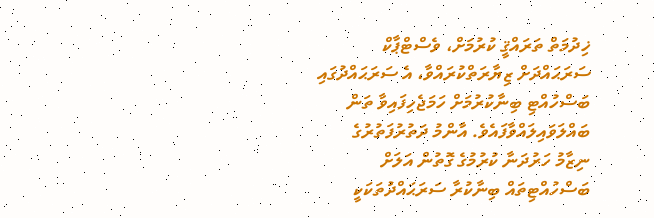ޚިދުމަތް ތަރައްޤީ ކުރުމަށް، ވެސްޓްޕާކް ސަރަޙައްދަށް ޒިޔާރަތްކުރައްވާ، އެ ސަރަޙައްދުގައި ބަސްހުއްޓި ބިނާކުރުމަށް ހަމަޖެހިފައިވާ ތަން ބައްލަވައިލައްވާފައެވެ. އާންމު ދަތުރުފަތުރުގެ ނިޒާމު ހަރުދަނާ ކުރުމުގެ ގޮތުން އަލަށް ބަސްހުއްޓިތައް ބިނާކުރާ ސަރަޙައްދުތަކަކީ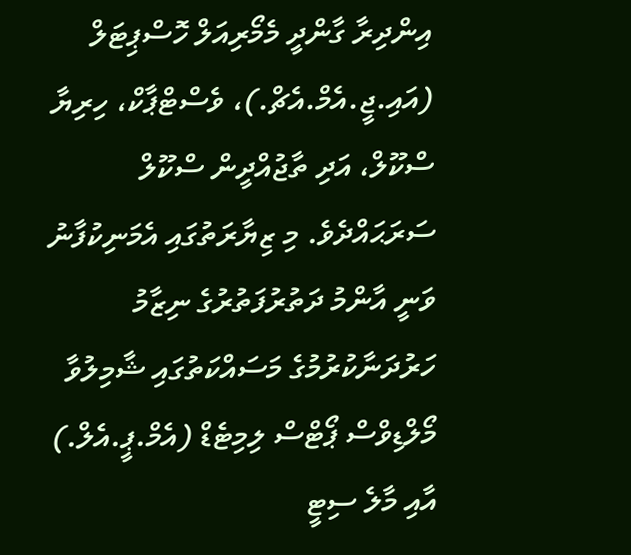އިންދިރާ ގާންދީ މެމޯރިއަލް ހޮސްޕިޓަލް (އައި.ޖީ.އެމް.އެޗް.)، ވެސްޓްޕާކް، ހިރިޔާ ސްކޫލް، އަދި ތާޖުއްދީން ސްކޫލް ސަރަޙައްދެވެ. މި ޒިޔާރަތުގައި އެމަނިކުފާނު ވަނީ އާންމު ދަތުރުފަތުރުގެ ނިޒާމު ހަރުދަނާކުރުމުގެ މަސައްކަތުގައި ޝާމިލުވާ މޯލްޑިވްސް ޕޯޓްސް ލިމިޓެޑް (އެމް.ޕީ.އެލް.) އާއި މާލެ ސިޓީ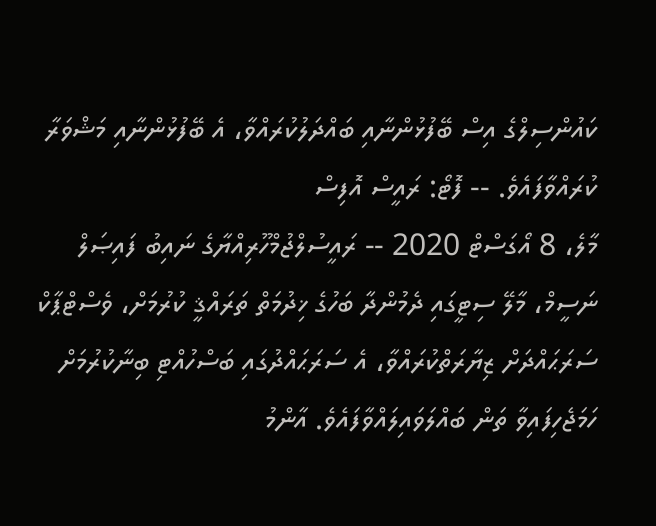ކައުންސިލްގެ އިސް ބޭފުޅުންނާއި ބައްދަލުކުރައްވާ، އެ ބޭފުޅުންނާއި މަޝްވަރާ ކުރައްވާފައެވެ. -- ފޮޓޯ: ރައީސް އޮފިސް
މާލެ، 8 އޯގަސްޓް 2020 -- ރައީސުލްޖުމްހޫރިއްޔާގެ ނައިބު ފައިޞަލް ނަސީމް، މާލޭ ސިޓީގައި ދެމުންދާ ބަހުގެ ޚިދުމަތް ތަރައްޤީ ކުރުމަށް، ވެސްޓްޕާކް ސަރަޙައްދަށް ޒިޔާރަތްކުރައްވާ، އެ ސަރަޙައްދުގައި ބަސްހުއްޓި ބިނާކުރުމަށް ހަމަޖެހިފައިވާ ތަން ބައްލަވައިލައްވާފައެވެ. އާންމު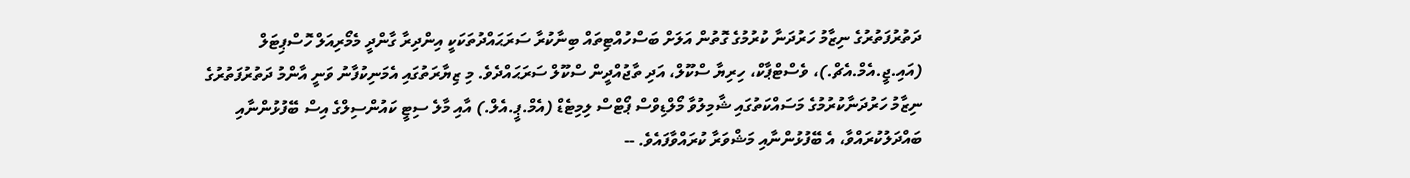ދަތުރުފަތުރުގެ ނިޒާމު ހަރުދަނާ ކުރުމުގެ ގޮތުން އަލަށް ބަސްހުއްޓިތައް ބިނާކުރާ ސަރަޙައްދުތަކަކީ އިންދިރާ ގާންދީ މެމޯރިއަލް ހޮސްޕިޓަލް (އައި.ޖީ.އެމް.އެޗް.)، ވެސްޓްޕާކް، ހިރިޔާ ސްކޫލް، އަދި ތާޖުއްދީން ސްކޫލް ސަރަޙައްދެވެ. މި ޒިޔާރަތުގައި އެމަނިކުފާނު ވަނީ އާންމު ދަތުރުފަތުރުގެ ނިޒާމު ހަރުދަނާކުރުމުގެ މަސައްކަތުގައި ޝާމިލުވާ މޯލްޑިވްސް ޕޯޓްސް ލިމިޓެޑް (އެމް.ޕީ.އެލް.) އާއި މާލެ ސިޓީ ކައުންސިލްގެ އިސް ބޭފުޅުންނާއި ބައްދަލުކުރައްވާ، އެ ބޭފުޅުންނާއި މަޝްވަރާ ކުރައްވާފައެވެ. --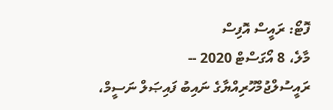ފޮޓޯ: ރައީސް އޮފިސް
މާލެ، 8 އޯގަސްޓް 2020 -- ރައީސުލްޖުމްހޫރިއްޔާގެ ނައިބު ފައިޞަލް ނަސީމް،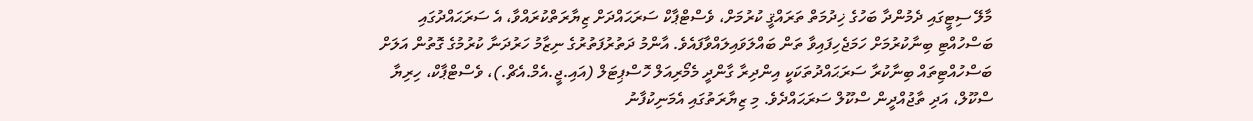މާލޭ ސިޓީގައި ދެމުންދާ ބަހުގެ ޚިދުމަތް ތަރައްޤީ ކުރުމަށް، ވެސްޓްޕާކް ސަރަޙައްދަށް ޒިޔާރަތްކުރައްވާ، އެ ސަރަޙައްދުގައި ބަސްހުއްޓި ބިނާކުރުމަށް ހަމަޖެހިފައިވާ ތަން ބައްލަވައިލައްވާފައެވެ. އާންމު ދަތުރުފަތުރުގެ ނިޒާމު ހަރުދަނާ ކުރުމުގެ ގޮތުން އަލަށް ބަސްހުއްޓިތައް ބިނާކުރާ ސަރަޙައްދުތަކަކީ އިންދިރާ ގާންދީ މެމޯރިއަލް ހޮސްޕިޓަލް (އައި.ޖީ.އެމް.އެޗް.)، ވެސްޓްޕާކް، ހިރިޔާ ސްކޫލް، އަދި ތާޖުއްދީން ސްކޫލް ސަރަޙައްދެވެ. މި ޒިޔާރަތުގައި އެމަނިކުފާނު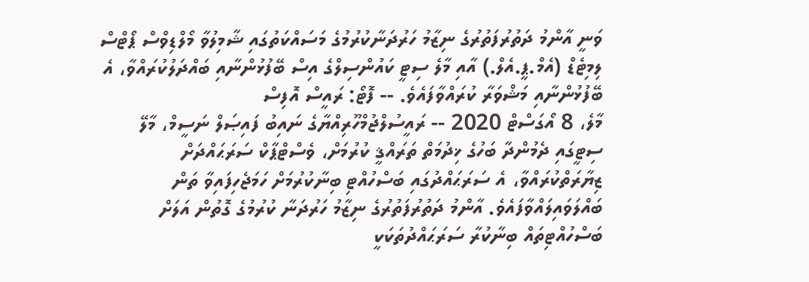ވަނީ އާންމު ދަތުރުފަތުރުގެ ނިޒާމު ހަރުދަނާކުރުމުގެ މަސައްކަތުގައި ޝާމިލުވާ މޯލްޑިވްސް ޕޯޓްސް ލިމިޓެޑް (އެމް.ޕީ.އެލް.) އާއި މާލެ ސިޓީ ކައުންސިލްގެ އިސް ބޭފުޅުންނާއި ބައްދަލުކުރައްވާ، އެ ބޭފުޅުންނާއި މަޝްވަރާ ކުރައްވާފައެވެ. -- ފޮޓޯ: ރައީސް އޮފިސް
މާލެ، 8 އޯގަސްޓް 2020 -- ރައީސުލްޖުމްހޫރިއްޔާގެ ނައިބު ފައިޞަލް ނަސީމް، މާލޭ ސިޓީގައި ދެމުންދާ ބަހުގެ ޚިދުމަތް ތަރައްޤީ ކުރުމަށް، ވެސްޓްޕާކް ސަރަޙައްދަށް ޒިޔާރަތްކުރައްވާ، އެ ސަރަޙައްދުގައި ބަސްހުއްޓި ބިނާކުރުމަށް ހަމަޖެހިފައިވާ ތަން ބައްލަވައިލައްވާފައެވެ. އާންމު ދަތުރުފަތުރުގެ ނިޒާމު ހަރުދަނާ ކުރުމުގެ ގޮތުން އަލަށް ބަސްހުއްޓިތައް ބިނާކުރާ ސަރަޙައްދުތަކަކީ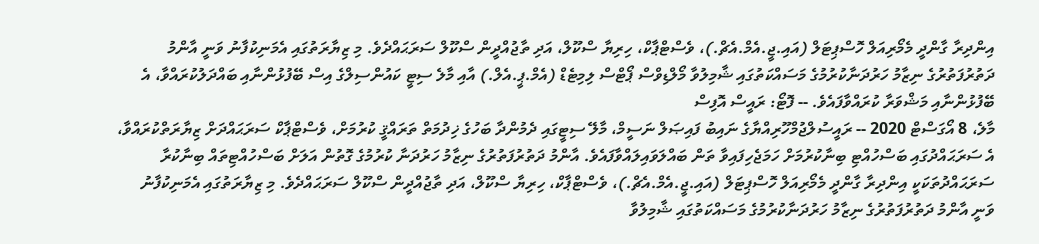އިންދިރާ ގާންދީ މެމޯރިއަލް ހޮސްޕިޓަލް (އައި.ޖީ.އެމް.އެޗް.)، ވެސްޓްޕާކް، ހިރިޔާ ސްކޫލް، އަދި ތާޖުއްދީން ސްކޫލް ސަރަޙައްދެވެ. މި ޒިޔާރަތުގައި އެމަނިކުފާނު ވަނީ އާންމު ދަތުރުފަތުރުގެ ނިޒާމު ހަރުދަނާކުރުމުގެ މަސައްކަތުގައި ޝާމިލުވާ މޯލްޑިވްސް ޕޯޓްސް ލިމިޓެޑް (އެމް.ޕީ.އެލް.) އާއި މާލެ ސިޓީ ކައުންސިލްގެ އިސް ބޭފުޅުންނާއި ބައްދަލުކުރައްވާ، އެ ބޭފުޅުންނާއި މަޝްވަރާ ކުރައްވާފައެވެ. -- ފޮޓޯ: ރައީސް އޮފިސް
މާލެ، 8 އޯގަސްޓް 2020 -- ރައީސުލްޖުމްހޫރިއްޔާގެ ނައިބު ފައިޞަލް ނަސީމް، މާލޭ ސިޓީގައި ދެމުންދާ ބަހުގެ ޚިދުމަތް ތަރައްޤީ ކުރުމަށް، ވެސްޓްޕާކް ސަރަޙައްދަށް ޒިޔާރަތްކުރައްވާ، އެ ސަރަޙައްދުގައި ބަސްހުއްޓި ބިނާކުރުމަށް ހަމަޖެހިފައިވާ ތަން ބައްލަވައިލައްވާފައެވެ. އާންމު ދަތުރުފަތުރުގެ ނިޒާމު ހަރުދަނާ ކުރުމުގެ ގޮތުން އަލަށް ބަސްހުއްޓިތައް ބިނާކުރާ ސަރަޙައްދުތަކަކީ އިންދިރާ ގާންދީ މެމޯރިއަލް ހޮސްޕިޓަލް (އައި.ޖީ.އެމް.އެޗް.)، ވެސްޓްޕާކް، ހިރިޔާ ސްކޫލް، އަދި ތާޖުއްދީން ސްކޫލް ސަރަޙައްދެވެ. މި ޒިޔާރަތުގައި އެމަނިކުފާނު ވަނީ އާންމު ދަތުރުފަތުރުގެ ނިޒާމު ހަރުދަނާކުރުމުގެ މަސައްކަތުގައި ޝާމިލުވާ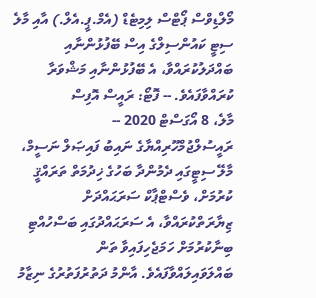މޯލްޑިވްސް ޕޯޓްސް ލިމިޓެޑް (އެމް.ޕީ.އެލް.) އާއި މާލެ ސިޓީ ކައުންސިލްގެ އިސް ބޭފުޅުންނާއި ބައްދަލުކުރައްވާ، އެ ބޭފުޅުންނާއި މަޝްވަރާ ކުރައްވާފައެވެ. -- ފޮޓޯ: ރައީސް އޮފިސް
މާލެ، 8 އޯގަސްޓް 2020 -- ރައީސުލްޖުމްހޫރިއްޔާގެ ނައިބު ފައިޞަލް ނަސީމް، މާލޭ ސިޓީގައި ދެމުންދާ ބަހުގެ ޚިދުމަތް ތަރައްޤީ ކުރުމަށް، ވެސްޓްޕާކް ސަރަޙައްދަށް ޒިޔާރަތްކުރައްވާ، އެ ސަރަޙައްދުގައި ބަސްހުއްޓި ބިނާކުރުމަށް ހަމަޖެހިފައިވާ ތަން ބައްލަވައިލައްވާފައެވެ. އާންމު ދަތުރުފަތުރުގެ ނިޒާމު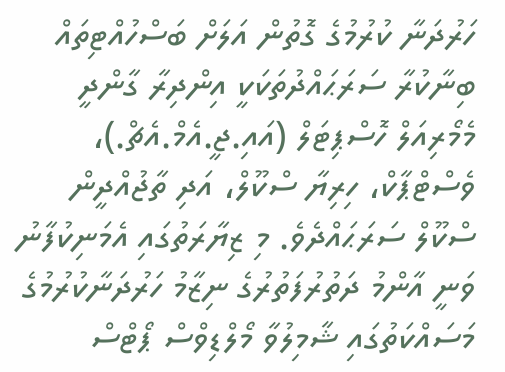ހަރުދަނާ ކުރުމުގެ ގޮތުން އަލަށް ބަސްހުއްޓިތައް ބިނާކުރާ ސަރަޙައްދުތަކަކީ އިންދިރާ ގާންދީ މެމޯރިއަލް ހޮސްޕިޓަލް (އައި.ޖީ.އެމް.އެޗް.)، ވެސްޓްޕާކް، ހިރިޔާ ސްކޫލް، އަދި ތާޖުއްދީން ސްކޫލް ސަރަޙައްދެވެ. މި ޒިޔާރަތުގައި އެމަނިކުފާނު ވަނީ އާންމު ދަތުރުފަތުރުގެ ނިޒާމު ހަރުދަނާކުރުމުގެ މަސައްކަތުގައި ޝާމިލުވާ މޯލްޑިވްސް ޕޯޓްސް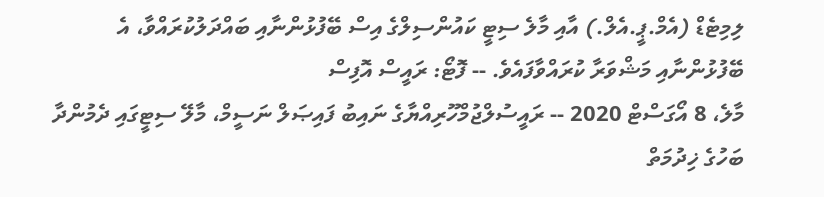ލިމިޓެޑް (އެމް.ޕީ.އެލް.) އާއި މާލެ ސިޓީ ކައުންސިލްގެ އިސް ބޭފުޅުންނާއި ބައްދަލުކުރައްވާ، އެ ބޭފުޅުންނާއި މަޝްވަރާ ކުރައްވާފައެވެ. -- ފޮޓޯ: ރައީސް އޮފިސް
މާލެ، 8 އޯގަސްޓް 2020 -- ރައީސުލްޖުމްހޫރިއްޔާގެ ނައިބު ފައިޞަލް ނަސީމް، މާލޭ ސިޓީގައި ދެމުންދާ ބަހުގެ ޚިދުމަތް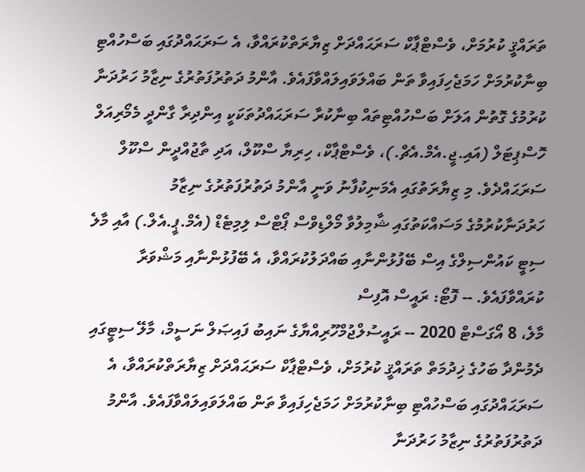ތަރައްޤީ ކުރުމަށް، ވެސްޓްޕާކް ސަރަޙައްދަށް ޒިޔާރަތްކުރައްވާ، އެ ސަރަޙައްދުގައި ބަސްހުއްޓި ބިނާކުރުމަށް ހަމަޖެހިފައިވާ ތަން ބައްލަވައިލައްވާފައެވެ. އާންމު ދަތުރުފަތުރުގެ ނިޒާމު ހަރުދަނާ ކުރުމުގެ ގޮތުން އަލަށް ބަސްހުއްޓިތައް ބިނާކުރާ ސަރަޙައްދުތަކަކީ އިންދިރާ ގާންދީ މެމޯރިއަލް ހޮސްޕިޓަލް (އައި.ޖީ.އެމް.އެޗް.)، ވެސްޓްޕާކް، ހިރިޔާ ސްކޫލް، އަދި ތާޖުއްދީން ސްކޫލް ސަރަޙައްދެވެ. މި ޒިޔާރަތުގައި އެމަނިކުފާނު ވަނީ އާންމު ދަތުރުފަތުރުގެ ނިޒާމު ހަރުދަނާކުރުމުގެ މަސައްކަތުގައި ޝާމިލުވާ މޯލްޑިވްސް ޕޯޓްސް ލިމިޓެޑް (އެމް.ޕީ.އެލް.) އާއި މާލެ ސިޓީ ކައުންސިލްގެ އިސް ބޭފުޅުންނާއި ބައްދަލުކުރައްވާ، އެ ބޭފުޅުންނާއި މަޝްވަރާ ކުރައްވާފައެވެ. -- ފޮޓޯ: ރައީސް އޮފިސް
މާލެ، 8 އޯގަސްޓް 2020 -- ރައީސުލްޖުމްހޫރިއްޔާގެ ނައިބު ފައިޞަލް ނަސީމް، މާލޭ ސިޓީގައި ދެމުންދާ ބަހުގެ ޚިދުމަތް ތަރައްޤީ ކުރުމަށް، ވެސްޓްޕާކް ސަރަޙައްދަށް ޒިޔާރަތްކުރައްވާ، އެ ސަރަޙައްދުގައި ބަސްހުއްޓި ބިނާކުރުމަށް ހަމަޖެހިފައިވާ ތަން ބައްލަވައިލައްވާފައެވެ. އާންމު ދަތުރުފަތުރުގެ ނިޒާމު ހަރުދަނާ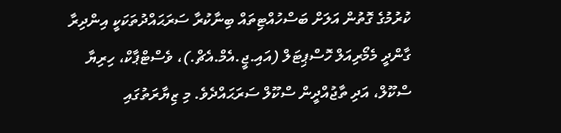ކުރުމުގެ ގޮތުން އަލަށް ބަސްހުއްޓިތައް ބިނާކުރާ ސަރަޙައްދުތަކަކީ އިންދިރާ ގާންދީ މެމޯރިއަލް ހޮސްޕިޓަލް (އައި.ޖީ.އެމް.އެޗް.)، ވެސްޓްޕާކް، ހިރިޔާ ސްކޫލް، އަދި ތާޖުއްދީން ސްކޫލް ސަރަޙައްދެވެ. މި ޒިޔާރަތުގައި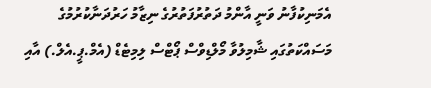އެމަނިކުފާނު ވަނީ އާންމު ދަތުރުފަތުރުގެ ނިޒާމު ހަރުދަނާކުރުމުގެ މަސައްކަތުގައި ޝާމިލުވާ މޯލްޑިވްސް ޕޯޓްސް ލިމިޓެޑް (އެމް.ޕީ.އެލް.) އާއި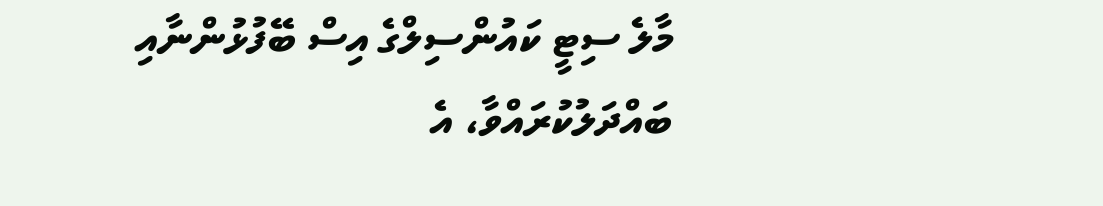މާލެ ސިޓީ ކައުންސިލްގެ އިސް ބޭފުޅުންނާއި ބައްދަލުކުރައްވާ، އެ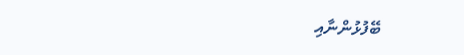ބޭފުޅުންނާއި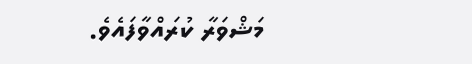މަޝްވަރާ ކުރައްވާފައެވެ.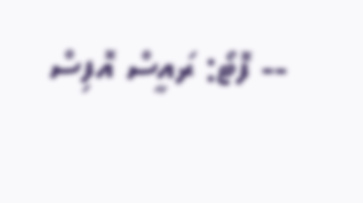-- ފޮޓޯ: ރައީސް އޮފިސް